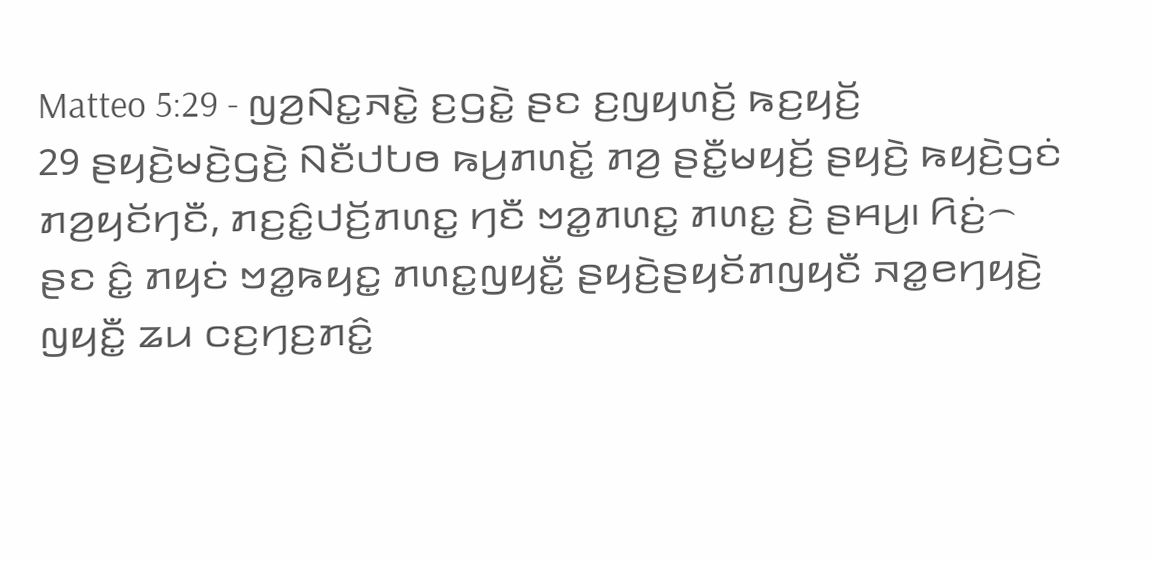Matteo 5:29 - ꤜꤤ꤬ꤡꤢ꤭ꤏꤢꤧ꤭ ꤢ꤬ꤞꤢꤧ꤭ ꤔꤢ ꤢ꤬ꤜꤟꤛꤢꤩ꤬ ꤒꤢ꤬ꤟꤢꤩ꤬
29 ꤔꤟꤢꤧ꤬ꤗꤢꤧ꤬ꤞꤢꤧ꤬ ꤡꤢꤪꤓꤝꤥ ꤒꤣ꤬ꤊꤛꤢꤩ꤭ ꤊꤤ꤬ ꤔꤢꤪ꤭ꤗꤟꤢꤩ꤬ ꤔꤟꤢꤧ꤬ ꤒꤟꤢꤧ꤬ꤞꤢꤦ ꤊꤤ꤬ꤟꤢꤩꤚꤢꤪ, ꤊꤢ꤬ꤢꤨ꤭ꤓꤢꤩ꤬ꤊꤛꤢ꤭ ꤚꤢꤪ ꤠꤤ꤭ꤊꤛꤢ꤭ ꤊꤛꤢ꤭ ꤢꤧ꤬ ꤔꤌꤣ꤬꤯ ꤖꤢꤦ꤬꤮ ꤔꤢ ꤢꤨ꤭ ꤊꤟꤢꤦ ꤠꤤ꤭ꤒꤟꤢ꤭ ꤊꤛꤢ꤭ꤜꤟꤢꤪ꤭ ꤔꤟꤢꤧ꤬ꤔꤟꤢꤩꤊꤜꤟꤢꤪ ꤏꤤ꤭ꤕꤚꤟꤢꤧ꤬ ꤜꤟꤢꤪ꤭ ꤘꤣ ꤍꤢ꤬ꤚꤢ꤬ꤊꤢꤨ꤭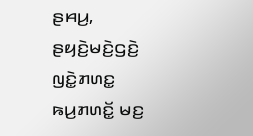ꤔꤌꤣ꤬, ꤔꤟꤢꤧ꤬ꤗꤢꤧ꤬ꤞꤢꤧ꤬ ꤜꤢꤧ꤭ꤊꤛꤢ꤭ ꤒꤣ꤬ꤊꤛꤢꤩ꤭ ꤗꤢ꤬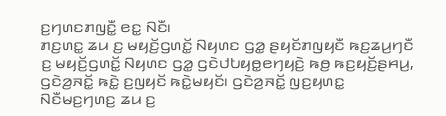ꤢ꤬ꤚꤛꤢꤊꤜꤢꤪ꤭ ꤕꤢ꤭ ꤡꤢꤪ꤯
ꤊꤢ꤬ꤛꤢ꤭ ꤘꤣ ꤢ꤬ ꤗꤟꤢꤩ꤬ꤞꤛꤢꤩ꤭ ꤡꤟꤛꤢ ꤞꤤ꤭ ꤔꤟꤢꤩꤊꤜꤟꤢꤪ ꤒꤢ꤬ꤘꤣ꤬ꤚꤢꤪ ꤢ꤬ ꤗꤟꤢꤩ꤬ꤞꤛꤢꤩ꤭ ꤡꤟꤛꤢ ꤞꤤ꤭ ꤞꤢꤧꤓꤝꤟꤥ꤭ꤕꤚꤟꤢꤧ꤬ ꤒꤥ꤬ ꤒꤢ꤬ꤟꤢꤩ꤬ꤔꤌꤣ꤬, ꤞꤢꤧꤤ꤬ꤏꤢꤩ꤭ ꤒꤢꤧ꤭ ꤢ꤬ꤜꤟꤢꤩ ꤒꤢꤧ꤭ꤗꤟꤢꤩ꤯ ꤞꤢꤧꤤ꤬ꤏꤢꤩ꤭ ꤜꤢ꤬ꤟꤛꤢ꤭ ꤡꤢꤪꤗꤢ꤬ꤚꤛꤢ꤬ ꤘꤣ ꤢ꤬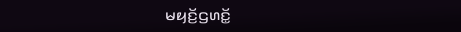ꤗꤟꤢꤩ꤬ꤞꤛꤢꤩ꤭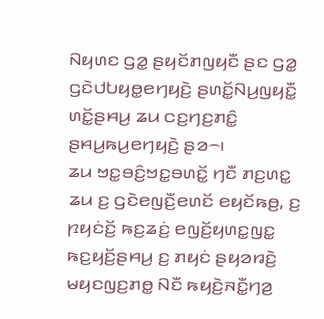ꤡꤟꤛꤢ ꤞꤤ꤭ ꤔꤟꤢꤩꤊꤜꤟꤢꤪ ꤔꤢ ꤞꤤ꤭ ꤞꤢꤧꤓꤝꤟꤥ꤭ꤕꤚꤟꤢꤧ꤬ ꤔꤛꤢꤩ꤭ꤡꤣ꤬ꤜꤟꤢꤪ꤭ ꤛꤢꤩ꤭ꤔꤌꤣ꤬ ꤘꤣ ꤍꤢ꤬ꤚꤢ꤬ꤊꤢꤨ꤭ ꤔꤌꤣ꤬ꤒꤣ꤬ꤕꤚꤟꤢꤧ꤬ ꤔꤤ꤮꤯
ꤘꤣ ꤠꤢ꤭ꤋꤢꤨ꤬ꤠꤢ꤭ꤋꤛꤢꤩ꤭ ꤚꤢꤪ ꤊꤢ꤬ꤛꤢ꤭ ꤘꤣ ꤢ꤬ ꤞꤢꤧꤕꤜꤢꤪ꤬ꤕꤛꤢꤩ ꤕꤟꤢꤩꤒꤥ꤬, ꤢ꤬ ꤐꤟꤢꤦꤢꤩ꤬ ꤒꤢ꤬ꤘꤢꤦ꤬ ꤕꤜꤢꤩ꤬ꤟꤛꤢ꤭ꤜꤢ꤭ ꤒꤢ꤬ꤟꤢꤩ꤬ꤔꤌꤣ꤬ ꤢ꤬ ꤊꤟꤢꤦ ꤔꤟꤤꤙꤢꤧ꤬ ꤗꤟꤢꤜꤢ꤬ꤊꤥ꤭ ꤡꤢꤪ ꤒꤟꤢꤧ꤬ꤏꤢꤪ꤭ꤚꤤ꤬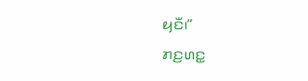ꤟꤢꤪ꤯”
ꤊꤢ꤬ꤛꤢ꤭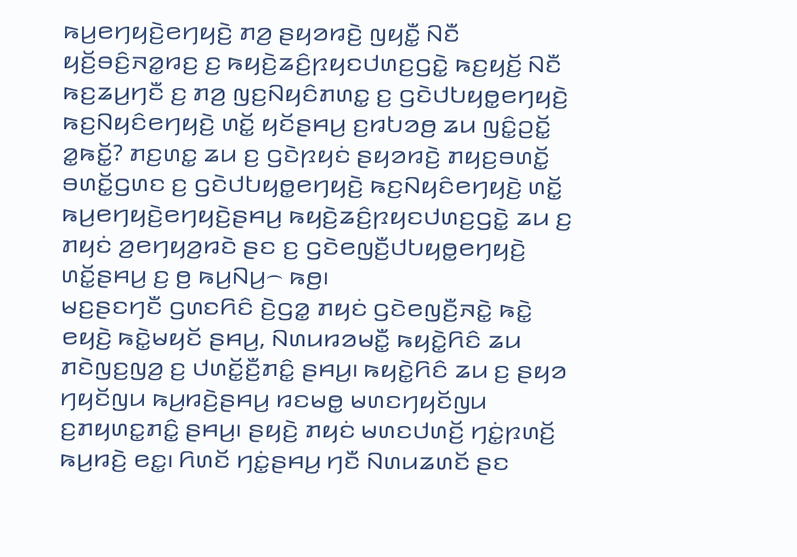ꤒꤣ꤬ꤕꤚꤟꤢꤧ꤬ꤕꤚꤟꤢꤧ꤬ ꤊꤤ꤬ ꤔꤟꤤꤙꤢꤧ꤬ ꤜꤟꤢꤪ꤭ ꤡꤢꤪ ꤟꤢꤩ꤬ꤋꤢꤨ꤬ꤏꤤ꤭ꤙꤢ꤬ ꤢ꤬ ꤒꤟꤢꤧ꤬ꤘꤢꤨ꤬ꤐꤟꤢꤓꤛꤢ꤬ꤞꤢꤧ꤭ ꤒꤢ꤬ꤟꤢꤩ꤬ ꤡꤢꤪ ꤒꤢ꤬ꤘꤣ꤬ꤚꤢꤪ ꤢ꤬ ꤊꤤ꤬ ꤜꤢ꤬ꤡꤟꤢꤨꤊꤛꤢ꤭ ꤢ꤬ ꤞꤢꤧꤓꤝꤟꤥ꤭ꤕꤚꤟꤢꤧ꤬ ꤒꤢ꤬ꤡꤟꤢꤨꤕꤚꤟꤢꤧ꤬ ꤛꤢꤩ꤭ ꤟꤢꤩꤔꤌꤣ꤬ ꤢ꤬ꤙꤝꤤꤥ꤬ ꤘꤣ ꤜꤢꤨ꤭ꤑꤢꤩ꤭ ꤤ꤭ꤒꤢꤩ꤭? ꤊꤢ꤬ꤛꤢ꤭ ꤘꤣ ꤢ꤬ ꤞꤢꤧꤐꤟꤢꤦ ꤔꤟꤤꤙꤢꤧ꤬ ꤊꤟꤢ꤬ꤋꤛꤢꤩ꤭ ꤋꤛꤢꤩ꤭ꤞꤛꤢ ꤢ꤬ ꤞꤢꤧꤓꤝꤟꤥ꤭ꤕꤚꤟꤢꤧ꤬ ꤒꤢ꤬ꤡꤟꤢꤨꤕꤚꤟꤢꤧ꤬ ꤛꤢꤩ꤭ ꤒꤣ꤬ꤕꤚꤟꤢꤧ꤬ꤕꤚꤟꤢꤧ꤬ꤔꤌꤣ꤬ ꤒꤟꤢꤧ꤬ꤘꤢꤨ꤬ꤐꤟꤢꤓꤛꤢ꤬ꤞꤢꤧ꤭ ꤘꤣ ꤢ꤬ ꤊꤟꤢꤦ ꤤ꤬ꤕꤚꤟꤤ꤬ꤙꤢꤧ ꤔꤢ ꤢ꤬ ꤞꤢꤧꤕꤜꤢꤪ꤬ꤓꤝꤟꤥ꤭ꤕꤚꤟꤢꤧ꤬ ꤛꤢꤩ꤭ꤔꤌꤣ꤬ ꤢ꤬ ꤥ꤬ ꤒꤣ꤬ꤡꤣ꤬꤮ ꤒꤥ꤬꤯
ꤗꤢ꤬ꤔꤢꤚꤢꤪ ꤞꤛꤢꤖꤢꤨ ꤢꤧ꤬ꤞꤤ꤭ ꤊꤟꤢꤦ ꤞꤢꤧꤕꤜꤢꤪ꤬ꤏꤢꤧ꤭ ꤒꤢꤧ꤭ ꤕꤟꤢꤧ꤬ ꤒꤢꤧ꤭ꤗꤟꤢꤩ ꤔꤌꤣ꤬, ꤡꤛꤣꤙꤤꤗꤢꤪ꤭ ꤒꤟꤢꤧ꤭ꤖꤢꤨ ꤘꤣ ꤊꤢꤧꤜꤢ꤬ꤜꤤ꤬ ꤢ꤬ ꤓꤛꤢꤩ꤭ꤢꤪ꤬ꤊꤢꤨ꤭ ꤔꤌꤣ꤬꤯ ꤒꤟꤢꤧ꤭ꤖꤢꤨ ꤘꤣ ꤢ꤬ ꤔꤟꤤ ꤚꤟꤢꤩꤜꤣ ꤒꤣ꤬ꤙꤢꤧ꤬ꤔꤌꤣ꤬ ꤙꤢꤗꤥ꤭ ꤗꤛꤢꤚꤟꤢꤩꤜꤣ ꤢ꤬ꤊꤟꤛꤢ꤭ꤊꤢꤨ꤭ ꤔꤌꤣ꤬꤯ ꤔꤟꤢꤧ꤬ ꤊꤟꤢꤦ ꤗꤛꤢꤓꤛꤢꤩ꤬ ꤚꤢꤦ꤭ꤐꤛꤢꤩ꤬ ꤒꤣ꤬ꤙꤢꤧ꤬ ꤕꤢ꤭꤯ ꤖꤛꤢꤩ ꤚꤢꤦ꤭ꤔꤌꤣ꤬ ꤚꤢꤪ ꤡꤛꤣꤘꤛꤢꤩ ꤔꤢ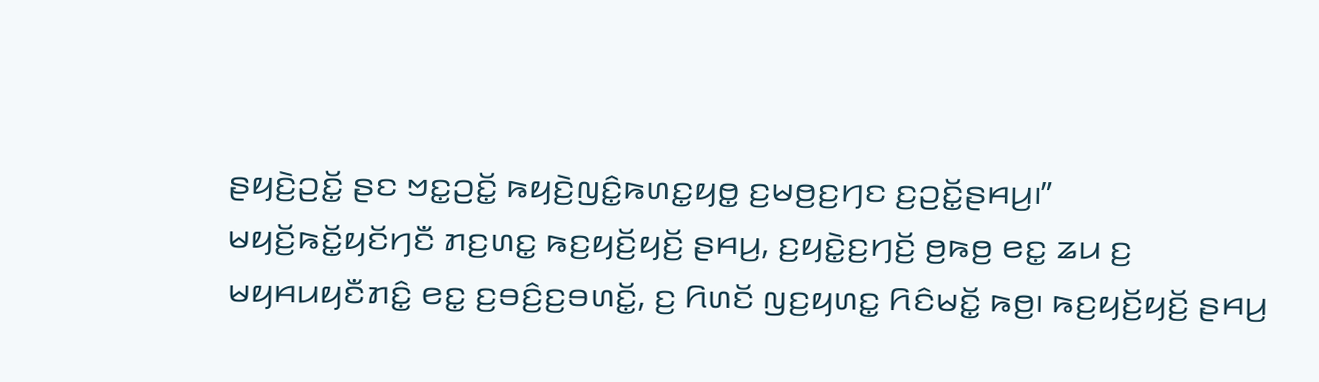ꤔꤟꤢꤧ꤬ꤑꤢꤩ꤭ ꤔꤢ ꤠꤢ꤭ꤑꤢꤩ꤭ ꤒꤟꤢꤧ꤬ꤜꤢꤨ꤭ꤒꤛꤢ꤭ꤟꤥ꤭ ꤢ꤬ꤗꤥ꤬ꤢ꤬ꤚꤢ ꤢ꤬ꤑꤢꤩ꤭ꤔꤌꤣ꤬꤯”
ꤗꤟꤢꤩ꤬ꤒꤢꤩ꤭ꤟꤢꤩꤚꤢꤪ ꤊꤢ꤬ꤛꤢ꤭ ꤒꤢ꤬ꤟꤢꤩ꤬ꤟꤢꤩ꤬ ꤔꤌꤣ꤬, ꤢ꤬ꤟꤢꤧ꤭ꤢ꤬ꤚꤢꤩ꤬ ꤥ꤬ꤒꤥ꤬ ꤕꤢ꤭ ꤘꤣ ꤢ꤬ ꤗꤟꤌꤣꤟꤢꤪꤊꤢꤨ꤭ ꤕꤢ꤭ ꤢ꤬ꤋꤢꤨ꤬ꤢ꤬ꤋꤛꤢꤩ꤭, ꤢ꤬ ꤖꤛꤢꤩ ꤜꤢ꤬ꤟꤛꤢ꤭ ꤖꤢꤨꤗꤢꤩ꤭ ꤒꤥ꤬꤯ ꤒꤢ꤬ꤟꤢꤩ꤬ꤟꤢꤩ꤬ ꤔꤌꤣ꤬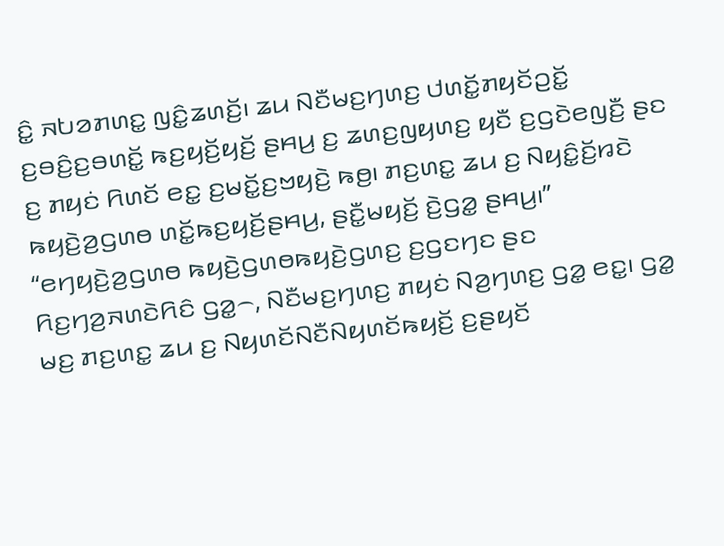ꤢꤨ꤭ ꤏꤝꤤꤊꤛꤢ꤭ ꤜꤢꤨ꤭ꤘꤛꤢꤩ꤬꤯ ꤘꤣ ꤡꤢꤪꤗꤢ꤬ꤚꤛꤢ꤬ ꤓꤛꤢꤩ꤭ꤊꤟꤢꤩꤑꤢꤩ꤭ ꤢ꤬ꤋꤢꤨ꤬ꤢ꤬ꤋꤛꤢꤩ꤭ ꤒꤢ꤬ꤟꤢꤩ꤬ꤟꤢꤩ꤬ ꤔꤌꤣ꤬ ꤢ꤬ ꤘꤛꤢ꤬ꤜꤟꤛꤢ꤬ ꤟꤢꤪ ꤢ꤬ꤞꤢꤧꤕꤜꤢꤪ꤬ ꤔꤢ ꤢ꤬ ꤊꤟꤢꤦ ꤖꤛꤢꤩ ꤕꤢ꤭ ꤢ꤬ꤗꤢꤩ꤭ꤢ꤬ꤠꤟꤢꤧ꤬ ꤒꤥ꤬꤯ ꤊꤢ꤬ꤛꤢ꤭ ꤘꤣ ꤢ꤬ ꤡꤟꤢꤨ꤭ꤢꤩ꤬ꤙꤢꤧ ꤒꤟꤢꤧ꤬ꤤ꤬ꤞꤛꤥ ꤛꤢꤩ꤭ꤒꤢ꤬ꤟꤢꤩ꤬ꤔꤌꤣ꤬, ꤔꤢꤪ꤭ꤗꤟꤢꤩ꤬ ꤢꤧ꤬ꤞꤤ꤭ ꤔꤌꤣ꤬꤯”
“ꤕꤚꤟꤢꤧ꤬ꤤ꤬ꤞꤛꤥ ꤒꤟꤢꤧ꤬ꤞꤛꤥꤒꤟꤢꤧ꤬ꤞꤛꤢ꤬ ꤢ꤬ꤞꤢꤚꤢ ꤔꤢ ꤖꤢ꤬ꤚꤤ꤬ꤏꤛꤢꤧꤖꤢꤨ ꤞꤤ꤭꤮, ꤡꤢꤪꤗꤢ꤬ꤚꤛꤢ꤬ ꤊꤟꤢꤦ ꤡꤤ꤬ꤚꤛꤢ꤬ ꤞꤤ꤭ ꤕꤢ꤭꤯ ꤞꤤ꤭ ꤗꤢ꤬ ꤊꤢ꤬ꤛꤢ꤭ ꤘꤣ ꤢ꤬ ꤡꤟꤛꤢꤩꤡꤢꤪꤡꤟꤛꤢꤩꤒꤟꤢꤩ꤬ ꤢ꤬ꤔꤟꤢꤩ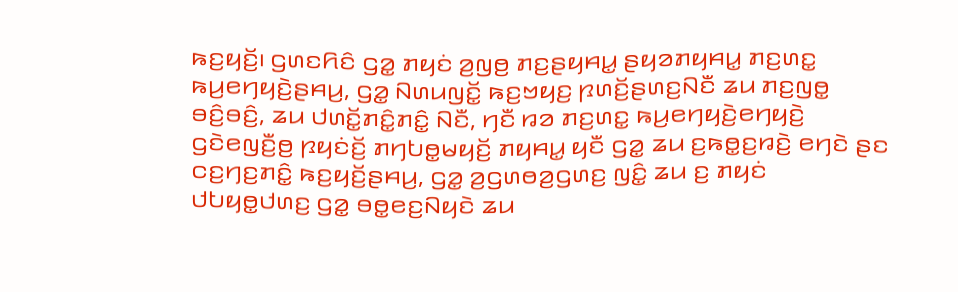ꤒꤢ꤬ꤟꤢꤩ꤬꤯ ꤞꤛꤢꤖꤢꤨ ꤞꤤ꤭ ꤊꤟꤢꤦ ꤤ꤬ꤜꤥ꤬ ꤊꤢ꤬ꤔꤟꤌꤣ꤭ ꤔꤟꤤꤊꤟꤌꤣ꤭ ꤊꤢ꤬ꤛꤢ꤭ ꤒꤣ꤬ꤕꤚꤟꤢꤧ꤬ꤔꤌꤣ꤬, ꤞꤤ꤭ ꤡꤛꤣꤜꤢꤩ꤭ ꤒꤢ꤬ꤠꤟꤢ꤬ ꤐꤛꤢꤩ꤬ꤔꤛꤢ꤬ꤡꤢꤪ ꤘꤣ ꤊꤢ꤬ꤜꤥ꤭ ꤋꤢꤨ꤬ꤋꤢꤨ꤬, ꤘꤣ ꤓꤛꤢꤩ꤭ꤊꤢꤨ꤭ꤊꤢꤨ꤭ ꤡꤢꤪ, ꤚꤢꤪ ꤙꤤ ꤊꤢ꤬ꤛꤢ꤭ ꤒꤣ꤬ꤕꤚꤟꤢꤧ꤬ꤕꤚꤟꤢꤧ꤬ ꤞꤢꤧꤕꤜꤢꤪ꤬ꤥ꤬ ꤐꤟꤢꤦꤢꤩ꤬ ꤊꤚꤝꤥ꤭ꤗꤟꤢꤩ꤬ ꤊꤟꤌꤣ꤭ ꤟꤢꤪ ꤞꤤ꤭ ꤘꤣ ꤢ꤬ꤒꤥ꤭ꤢ꤬ꤙꤢꤧ꤬ ꤕꤚꤢꤧ ꤔꤢ ꤍꤢ꤬ꤚꤢ꤬ꤊꤢꤨ꤭ ꤒꤢ꤬ꤟꤢꤩ꤬ꤔꤌꤣ꤬, ꤞꤤ꤭ ꤤ꤬ꤞꤛꤥꤤ꤬ꤞꤛꤢ꤬ ꤜꤢꤨ꤭ ꤘꤣ ꤢ꤬ ꤊꤟꤢꤦ ꤓꤝꤟꤥ꤭ꤓꤛꤢ꤬ ꤞꤤ꤭ ꤋꤥ꤭ꤕꤢ꤬ꤡꤟꤢꤧ ꤘꤣ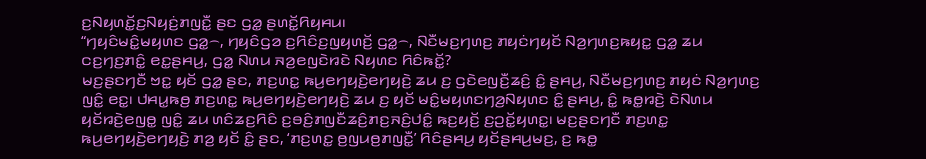ꤢ꤬ꤡꤟꤛꤢꤩ꤭ꤢ꤬ꤡꤟꤢꤦ꤬ꤊꤜꤢꤪ꤭ ꤔꤢ ꤞꤤ꤭ ꤔꤛꤢꤩ꤭ꤖꤟꤌꤣ꤯
“ꤚꤟꤢꤨꤗꤢꤨ꤭ꤗꤟꤛꤢ ꤞꤤ꤭꤮, ꤚꤟꤢꤨꤞꤤ ꤢ꤬ꤖꤢꤨꤢ꤬ꤜꤟꤛꤢꤩ꤬ ꤞꤤ꤭꤮, ꤡꤢꤪꤗꤢ꤬ꤚꤛꤢ꤬ ꤊꤟꤢꤦꤚꤟꤢꤩ ꤡꤤ꤬ꤚꤛꤢ꤬ꤒꤟꤢ꤭ ꤞꤤ꤭ ꤘꤣ ꤍꤢ꤬ꤚꤢ꤬ꤊꤢꤨ꤭ ꤕꤢ꤭ꤔꤌꤣ꤬, ꤞꤤ꤭ ꤡꤛꤣ ꤏꤤ꤬ꤕꤜꤢꤧꤙꤢꤧ ꤡꤟꤛꤢ ꤖꤢꤨꤒꤢꤩ꤭?
ꤗꤢ꤬ꤔꤢꤚꤢꤪ ꤠꤢ꤭ ꤟꤢꤩ ꤞꤤ꤭ ꤔꤢ, ꤊꤢ꤬ꤛꤢ꤭ ꤒꤣ꤬ꤕꤚꤟꤢꤧ꤬ꤕꤚꤟꤢꤧ꤬ ꤘꤣ ꤢ꤬ ꤞꤢꤧꤕꤜꤢꤪ꤬ꤘꤢꤨ꤬ ꤢꤨ꤭ ꤔꤌꤣ꤬, ꤡꤢꤪꤗꤢ꤬ꤚꤛꤢ꤬ ꤊꤟꤢꤦ ꤡꤤ꤬ꤚꤛꤢ꤬ ꤜꤢꤨ꤭ ꤕꤢ꤭꤯ ꤓꤌꤣ꤭ꤒꤥ꤬ ꤊꤢ꤬ꤛꤢ꤭ ꤒꤣ꤬ꤕꤚꤟꤢꤧ꤬ꤕꤚꤟꤢꤧ꤬ ꤘꤣ ꤢ꤬ ꤟꤢꤩ ꤗꤢꤨ꤭ꤗꤟꤛꤢꤚꤤ꤬ꤡꤟꤛꤢ ꤢꤨ꤭ ꤔꤌꤣ꤬, ꤢꤨ꤭ ꤒꤥ꤭ꤙꤢꤧ꤬ ꤢꤧꤡꤛꤣ ꤟꤢꤩꤙꤢꤧ꤬ꤕꤜꤥ꤭ ꤜꤢꤨ꤭ ꤘꤣ ꤛꤢꤨꤘꤢ꤬ꤖꤢꤨ ꤢ꤬ꤋꤢꤨ꤬ꤊꤜꤢꤪꤘꤢꤨ꤬ꤊꤢ꤬ꤏꤢꤨ꤬ꤓꤢꤨ꤭ ꤒꤢ꤬ꤟꤢꤩ꤬ ꤢ꤬ꤑꤢꤩ꤭ꤟꤛꤢ꤭꤯ ꤗꤢ꤬ꤔꤢꤚꤢꤪ ꤊꤢ꤬ꤛꤢ꤭ ꤒꤣ꤬ꤕꤚꤟꤢꤧ꤬ꤕꤚꤟꤢꤧ꤬ ꤊꤤ꤬ ꤟꤢꤩ ꤢꤨ꤭ ꤔꤢ, ‘ꤊꤢ꤬ꤛꤢ꤭ ꤥ꤬ꤜꤣꤥ꤬ꤊꤜꤢꤪ꤭’ ꤖꤢꤨꤔꤌꤣ꤬ ꤟꤢꤩꤔꤌꤣ꤬ꤗꤢ꤬, ꤢ꤬ ꤒꤥ꤭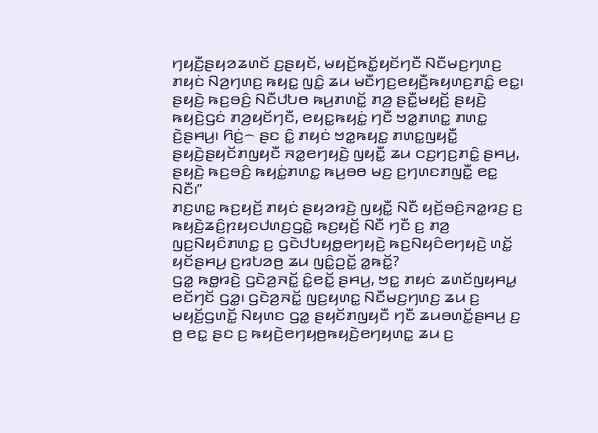ꤚꤟꤢꤪ꤬ꤔꤟꤤꤘꤛꤢꤩ ꤢ꤬ꤔꤟꤢꤩ, ꤗꤟꤢꤩ꤬ꤒꤢꤩ꤭ꤟꤢꤩꤚꤢꤪ ꤡꤢꤪꤗꤢ꤬ꤚꤛꤢ꤬ ꤊꤟꤢꤦ ꤡꤤ꤬ꤚꤛꤢ꤬ ꤒꤟꤢ꤭ ꤜꤢꤨ꤭ ꤘꤣ ꤗꤢꤪꤚꤢ꤬ꤕꤟꤢꤪ꤬ꤒꤟꤛꤢ꤬ꤊꤢꤨ꤭ ꤕꤢ꤭꤯
ꤔꤟꤢꤧ꤬ ꤒꤢ꤬ꤋꤢꤨ꤬ ꤡꤢꤪꤓꤝꤥ ꤒꤣ꤬ꤊꤛꤢꤩ꤭ ꤊꤤ꤬ ꤔꤢꤪ꤭ꤗꤟꤢꤩ꤬ ꤔꤟꤢꤧ꤬ ꤒꤟꤢꤧ꤬ꤞꤢꤦ ꤊꤤ꤬ꤟꤢꤩꤚꤢꤪ, ꤕꤟꤢ꤭ꤒꤟꤢꤦ꤭ ꤚꤢꤪ ꤠꤤ꤭ꤊꤛꤢ꤭ ꤊꤛꤢ꤭ ꤢꤧ꤬ꤔꤌꤣ꤬꤯ ꤖꤢꤦ꤬꤮ ꤔꤢ ꤢꤨ꤭ ꤊꤟꤢꤦ ꤠꤤ꤭ꤒꤟꤢ꤭ ꤊꤛꤢ꤭ꤜꤟꤢꤪ꤭ ꤔꤟꤢꤧ꤬ꤔꤟꤢꤩꤊꤜꤟꤢꤪ ꤏꤤ꤭ꤕꤚꤟꤢꤧ꤬ ꤜꤟꤢꤪ꤭ ꤘꤣ ꤍꤢ꤬ꤚꤢ꤬ꤊꤢꤨ꤭ ꤔꤌꤣ꤬, ꤔꤟꤢꤧ꤬ ꤒꤢ꤬ꤋꤢꤨ꤬ ꤒꤟꤢꤦ꤭ꤊꤛꤢ꤭ ꤒꤣ꤬ꤋꤥ ꤗꤢ꤬ ꤢ꤬ꤚꤛꤢꤊꤜꤢꤪ꤭ ꤕꤢ꤭ ꤡꤢꤪ꤯”
ꤊꤢ꤬ꤛꤢ꤭ ꤒꤢ꤬ꤟꤢꤩ꤬ ꤊꤟꤢꤦ ꤔꤟꤤꤙꤢꤧ꤬ ꤜꤟꤢꤪ꤭ ꤡꤢꤪ ꤟꤢꤩ꤬ꤋꤢꤨ꤬ꤏꤤ꤭ꤙꤢ꤬ ꤢ꤬ ꤒꤟꤢꤧ꤬ꤘꤢꤨ꤬ꤐꤟꤢꤓꤛꤢ꤬ꤞꤢꤧ꤭ ꤒꤢ꤬ꤟꤢꤩ꤬ ꤡꤢꤪ ꤚꤢꤪ ꤢ꤬ ꤊꤤ꤬ ꤜꤢ꤬ꤡꤟꤢꤨꤊꤛꤢ꤭ ꤢ꤬ ꤞꤢꤧꤓꤝꤟꤥ꤭ꤕꤚꤟꤢꤧ꤬ ꤒꤢ꤬ꤡꤟꤢꤨꤕꤚꤟꤢꤧ꤬ ꤛꤢꤩ꤭ ꤟꤢꤩꤔꤌꤣ꤬ ꤢ꤬ꤙꤝꤤꤥ꤬ ꤘꤣ ꤜꤢꤨ꤭ꤑꤢꤩ꤭ ꤤ꤭ꤒꤢꤩ꤭?
ꤞꤤ꤭ ꤒꤥ꤭ꤙꤢꤧ꤬ ꤞꤢꤧꤤ꤬ꤏꤢꤩ꤭ ꤢꤨ꤭ꤕꤢꤩ꤭ ꤔꤌꤣ꤬, ꤠꤢ꤭ ꤊꤟꤢꤦ ꤘꤛꤢꤩꤜꤟꤌꤣ꤭ ꤕꤢꤩꤚꤢꤩ ꤞꤤ꤭꤯ ꤞꤢꤧꤤ꤬ꤏꤢꤩ꤭ ꤜꤢ꤬ꤟꤛꤢ꤭ ꤡꤢꤪꤗꤢ꤬ꤚꤛꤢ꤬ ꤘꤣ ꤢ꤬ ꤗꤟꤢꤩ꤬ꤞꤛꤢꤩ꤭ ꤡꤟꤛꤢ ꤞꤤ꤭ ꤔꤟꤢꤩꤊꤜꤟꤢꤪ ꤚꤢꤪ ꤘꤣꤋꤛꤢꤩ꤭ꤔꤌꤣ꤬ ꤢ꤬ ꤥ꤬ ꤕꤢ꤭ ꤔꤢ ꤢ꤬ ꤒꤟꤢꤧ꤬ꤕꤚꤟꤥ꤬ꤒꤟꤢꤧ꤬ꤕꤚꤟꤛꤢ꤭ ꤘꤣ ꤢ꤬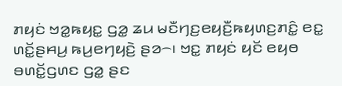ꤊꤟꤢꤦ ꤠꤤ꤭ꤒꤟꤢ꤭ ꤞꤤ꤭ ꤘꤣ ꤗꤢꤪꤚꤢ꤬ꤕꤟꤢꤪ꤬ꤒꤟꤛꤢ꤬ꤊꤢꤨ꤭ ꤕꤢ꤭ ꤛꤢꤩ꤭ꤔꤌꤣ꤬ ꤒꤣ꤬ꤕꤚꤟꤢꤧ꤬ ꤔꤤ꤮꤯ ꤠꤢ꤭ ꤊꤟꤢꤦ ꤟꤢꤩ ꤕꤟꤥ ꤋꤛꤢꤩ꤭ꤞꤛꤢ ꤞꤤ꤭ ꤔꤢ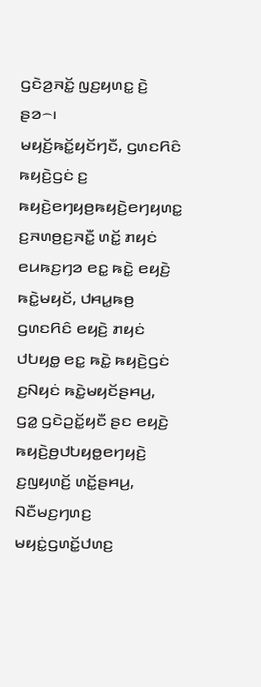ꤞꤢꤧꤤ꤬ꤏꤢꤩ꤭ ꤜꤢ꤬ꤟꤛꤢ꤭ ꤢꤧ꤬ ꤔꤤ꤮꤯
ꤗꤟꤢꤩ꤬ꤒꤢꤩ꤭ꤟꤢꤩꤚꤢꤪ, ꤞꤛꤢꤖꤢꤨ ꤒꤟꤢꤧ꤬ꤞꤢꤦ ꤢ꤬ ꤒꤟꤢꤧ꤬ꤕꤚꤟꤥ꤬ꤒꤟꤢꤧ꤬ꤕꤚꤟꤛꤢ꤭ ꤢ꤬ꤏꤛꤥ꤬ꤢ꤬ꤏꤢꤪ꤭ ꤛꤢꤩ꤭ ꤊꤟꤢꤦ ꤕꤣꤒꤢ꤬ꤚꤤ ꤕꤢ꤭ ꤒꤢꤧ꤭ ꤕꤟꤢꤧ꤬ ꤒꤢꤧ꤭ꤗꤟꤢꤩ, ꤓꤌꤣ꤭ꤒꤥ꤬ ꤞꤛꤢꤖꤢꤨ ꤕꤟꤢꤧ꤬ ꤊꤟꤢꤦ ꤓꤝꤟꤥ꤭ ꤕꤢ꤭ ꤒꤢꤧ꤭ ꤒꤟꤢꤧ꤬ꤞꤢꤦ ꤢ꤬ꤡꤟꤢꤦ ꤒꤢꤧ꤭ꤗꤟꤢꤩꤔꤌꤣ꤬, ꤞꤤ꤭ ꤞꤢꤧꤑꤢꤩ꤭ꤟꤢꤪ ꤔꤢ ꤕꤟꤢꤧ꤬ ꤒꤟꤢꤧ꤬ꤥ꤬ꤓꤝꤟꤥ꤭ꤕꤚꤟꤢꤧ꤬ ꤢ꤬ꤜꤟꤛꤢꤩ꤬ ꤛꤢꤩ꤭ꤔꤌꤣ꤬, ꤡꤢꤪꤗꤢ꤬ꤚꤛꤢ꤬ ꤗꤟꤢꤦ꤭ꤞꤛꤢꤩ꤭ꤓꤛꤢ꤬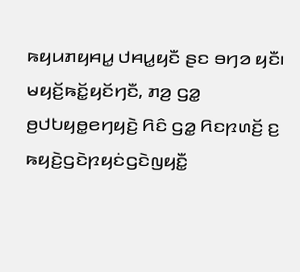ꤒꤟꤣꤊꤟꤌꤣ꤭ ꤓꤌꤣ꤭ꤟꤢꤪ ꤔꤢ ꤋꤚꤤ ꤟꤢꤪ꤯
ꤗꤟꤢꤩ꤬ꤒꤢꤩ꤭ꤟꤢꤩꤚꤢꤪ, ꤊꤤ꤬ ꤞꤤ꤭ ꤥ꤬ꤓꤝꤟꤥ꤭ꤕꤚꤟꤢꤧ꤬ ꤖꤢꤨ ꤞꤤ꤭ ꤖꤢꤐꤛꤢꤩ꤬ ꤢ꤬ ꤒꤟꤢꤧ꤬ꤞꤢꤧꤐꤟꤢꤦꤞꤢꤧꤜꤟꤢꤪ꤭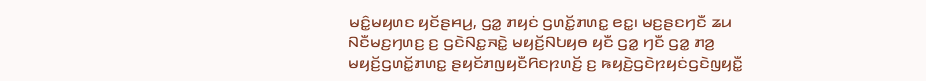ꤗꤢꤨ꤭ꤗꤟꤛꤢ ꤟꤢꤩꤔꤌꤣ꤬, ꤞꤤ꤭ ꤊꤟꤢꤦ ꤞꤛꤢꤩ꤭ꤊꤛꤢ꤭ ꤕꤢ꤭꤯ ꤗꤢ꤬ꤔꤢꤚꤢꤪ ꤘꤣ ꤡꤢꤪꤗꤢ꤬ꤚꤛꤢ꤬ ꤢ꤬ ꤞꤢꤧꤡꤢ꤭ꤏꤢꤧ꤭ ꤗꤟꤢꤩ꤬ꤡꤝꤟꤥ ꤟꤢꤪ ꤞꤤ꤭ ꤚꤢꤪ ꤞꤤ꤭ ꤊꤤ꤬ ꤗꤟꤢꤩ꤬ꤞꤛꤢꤩ꤭ꤊꤛꤢ꤭ ꤔꤟꤢꤩꤊꤜꤟꤢꤪꤖꤢꤐꤛꤢꤩ꤬ ꤢ꤬ ꤒꤟꤢꤧ꤬ꤞꤢꤧꤐꤟꤢꤦꤞꤢꤧꤜꤟꤢꤪ꤭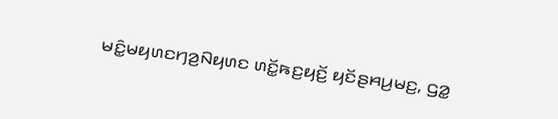ꤗꤢꤨ꤭ꤗꤟꤛꤢꤚꤤ꤬ꤡꤟꤛꤢ ꤛꤢꤩ꤭ꤒꤢ꤬ꤟꤢꤩ꤬ ꤟꤢꤩꤔꤌꤣ꤬ꤗꤢ꤬, ꤞꤤ꤭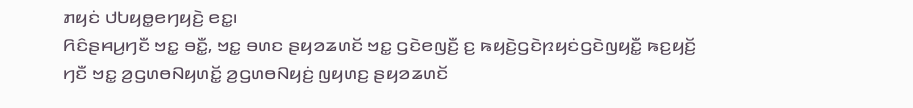ꤊꤟꤢꤦ ꤓꤝꤟꤥ꤭ꤕꤚꤟꤢꤧ꤬ ꤕꤢ꤭꤯
ꤖꤢꤨꤔꤌꤣ꤬ꤚꤢꤪ ꤠꤢ꤭ ꤋꤢꤪ꤭, ꤠꤢ꤭ ꤋꤛꤢ ꤔꤟꤤꤘꤛꤢꤩ ꤠꤢ꤭ ꤞꤢꤧꤕꤜꤢꤪ꤬ ꤢ꤬ ꤒꤟꤢꤧ꤬ꤞꤢꤧꤐꤟꤢꤦꤞꤢꤧꤜꤟꤢꤪ꤭ ꤒꤢ꤬ꤟꤢꤩ꤬ ꤚꤢꤪ ꤠꤢ꤭ ꤤ꤬ꤞꤛꤥꤡꤟꤛꤢꤩ꤭ ꤤ꤬ꤞꤛꤥꤡꤟꤢꤦ꤬ ꤜꤟꤛꤢ꤬ ꤔꤟꤤꤘꤛꤢꤩ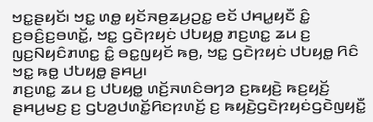ꤠꤢ꤭ꤔꤟꤢꤩ꤯ ꤠꤢ꤭ ꤛꤥ꤭ ꤟꤢꤩꤏꤥ꤬ꤘꤣ꤬ꤑꤢ꤭ ꤕꤢꤩ ꤓꤌꤣ꤭ꤟꤢꤪ ꤢꤨ꤭ ꤢ꤬ꤋꤢꤨ꤬ꤢ꤬ꤋꤛꤢꤩ꤭, ꤠꤢ꤭ ꤞꤢꤧꤐꤟꤢꤦ ꤓꤝꤟꤥ꤭ ꤊꤢ꤬ꤛꤢ꤭ ꤘꤣ ꤢ꤬ ꤜꤢ꤬ꤡꤟꤢꤨꤊꤛꤢ꤭ ꤢꤨ꤭ ꤋꤢ꤭ꤜꤟꤢꤩ ꤒꤥ꤬, ꤠꤢ꤭ ꤞꤢꤧꤐꤟꤢꤦ ꤓꤝꤟꤥ꤭ ꤖꤢꤨ ꤠꤢ꤭ ꤒꤥ꤭ ꤓꤝꤟꤥ꤭ ꤔꤌꤣ꤬꤯
ꤊꤢ꤬ꤛꤢ꤭ ꤘꤣ ꤢ꤬ ꤓꤝꤟꤥ꤭ ꤛꤢꤩ꤬ꤏꤛꤢꤨꤋꤚꤤ ꤢ꤬ꤒꤟꤢꤧ꤬ ꤒꤢ꤬ꤟꤢꤩ꤬ ꤔꤌꤣ꤬ꤗꤢ꤬ ꤢ꤬ ꤞꤝꤤ꤬ꤓꤛꤢꤩ꤭ꤖꤢꤐꤛꤢꤩ꤬ ꤢ꤬ ꤒꤟꤢꤧ꤬ꤞꤢꤧꤐꤟꤢꤦꤞꤢꤧꤜꤟꤢꤪ꤭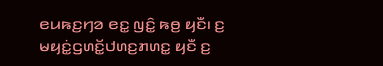ꤕꤣꤒꤢ꤬ꤚꤤ ꤕꤢ꤭ ꤜꤢꤨ꤭ ꤒꤥ꤬ ꤟꤢꤪ꤯ ꤢ꤬ ꤗꤟꤢꤦ꤭ꤞꤛꤢꤩ꤭ꤓꤛꤢ꤬ꤊꤛꤢ꤭ ꤟꤢꤪ ꤢ꤬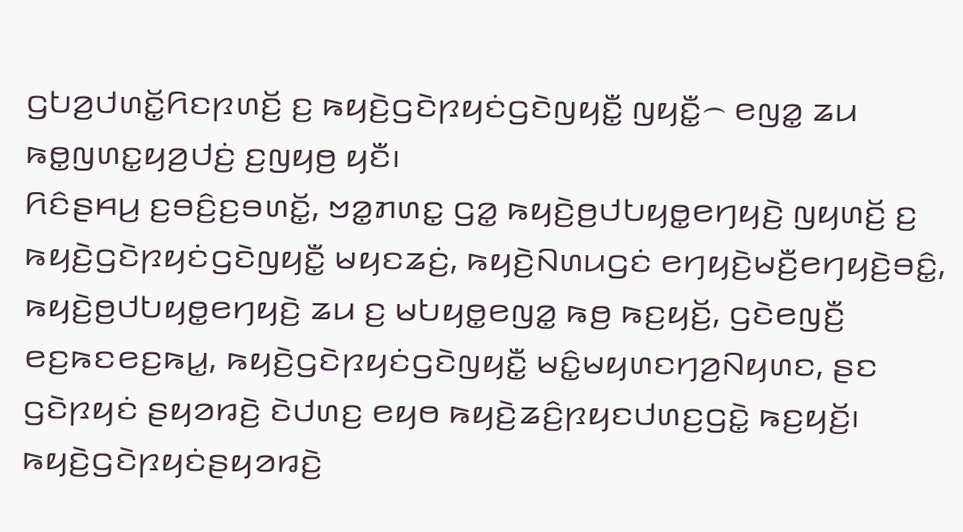ꤞꤝꤤ꤬ꤓꤛꤢꤩ꤭ꤖꤢꤐꤛꤢꤩ꤬ ꤢ꤬ ꤒꤟꤢꤧ꤬ꤞꤢꤧꤐꤟꤢꤦꤞꤢꤧꤜꤟꤢꤪ꤭ ꤜꤟꤢꤪ꤭꤮ ꤕꤜꤤ꤭ ꤘꤣ ꤒꤥ꤭ꤜꤛꤢ꤭ꤟꤤ꤬ꤓꤢꤦ꤬ ꤢ꤬ꤜꤟꤥ꤬ ꤟꤢꤪ꤯
ꤖꤢꤨꤔꤌꤣ꤬ ꤢ꤬ꤋꤢꤨ꤬ꤢ꤬ꤋꤛꤢꤩ꤭, ꤠꤤ꤭ꤊꤛꤢ꤭ ꤞꤤ꤭ ꤒꤟꤢꤧ꤬ꤥ꤬ꤓꤝꤟꤥ꤭ꤕꤚꤟꤢꤧ꤬ ꤜꤟꤛꤢꤩ꤬ ꤢ꤬ ꤒꤟꤢꤧ꤬ꤞꤢꤧꤐꤟꤢꤦꤞꤢꤧꤜꤟꤢꤪ꤭ ꤗꤟꤢꤘꤢꤦ꤬, ꤒꤟꤢꤧ꤬ꤡꤛꤣꤞꤢꤦ ꤕꤚꤟꤢꤧ꤬ꤗꤢꤪ꤬ꤕꤚꤟꤢꤧ꤬ꤋꤢꤨ꤭, ꤒꤟꤢꤧ꤬ꤥ꤬ꤓꤝꤟꤥ꤭ꤕꤚꤟꤢꤧ꤬ ꤘꤣ ꤢ꤬ ꤗꤝꤟꤥ꤭ꤕꤜꤤ꤭ ꤒꤥ꤬ ꤒꤢ꤬ꤟꤢꤩ꤬, ꤞꤢꤧꤕꤜꤢꤪ꤬ ꤕꤢ꤬ꤒꤢꤕꤢ꤬ꤒꤣ꤭, ꤒꤟꤢꤧ꤬ꤞꤢꤧꤐꤟꤢꤦꤞꤢꤧꤜꤟꤢꤪ꤭ ꤗꤢꤨ꤭ꤗꤟꤛꤢꤚꤤ꤬ꤡꤟꤛꤢ, ꤔꤢ ꤞꤢꤧꤐꤟꤢꤦ ꤔꤟꤤꤙꤢꤧ꤬ ꤢꤧꤓꤛꤢ꤬ ꤕꤟꤥ ꤒꤟꤢꤧ꤬ꤘꤢꤨ꤬ꤐꤟꤢꤓꤛꤢ꤬ꤞꤢꤧ꤭ ꤒꤢ꤬ꤟꤢꤩ꤬꤯ ꤒꤟꤢꤧ꤬ꤞꤢꤧꤐꤟꤢꤦꤔꤟꤤꤙꤢꤧ꤬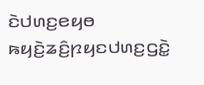ꤢꤧꤓꤛꤢ꤬ꤕꤟꤥ ꤒꤟꤢꤧ꤬ꤘꤢꤨ꤬ꤐꤟꤢꤓꤛꤢ꤬ꤞꤢꤧ꤭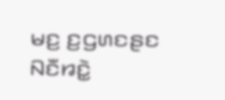ꤗꤢ꤬ ꤢ꤬ꤞꤛꤢꤔꤢ ꤡꤢꤪꤙꤢꤧ꤭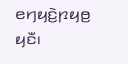ꤕꤚꤟꤢꤧ꤬ꤐꤟꤥ꤬ ꤟꤢꤪ꤯